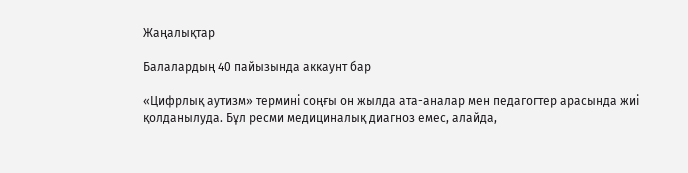Жаңалықтар

Балалардың 40 пайызында аккаунт бар

«Цифрлық аутизм» термині соңғы он жылда ата-аналар мен педагогтер арасында жиі қолданылуда. Бұл ресми медициналық диагноз емес, алайда,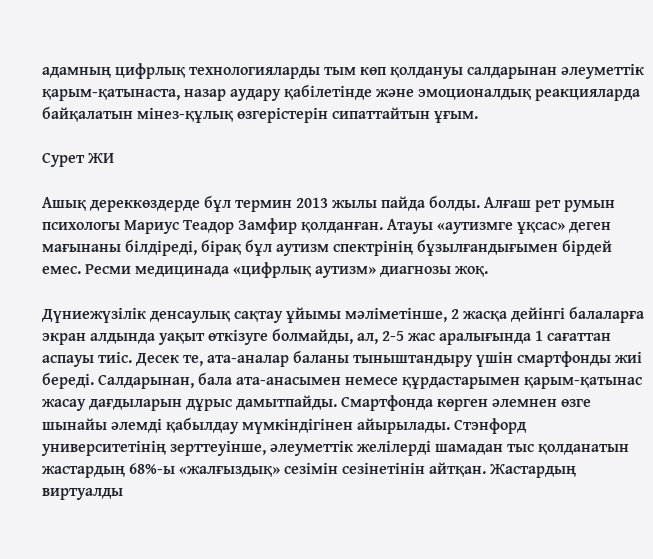адамның цифрлық технологияларды тым көп қолдануы салдарынан әлеуметтік қарым-қатынаста, назар аудару қабілетінде және эмоционалдық реакцияларда байқалатын мінез-құлық өзгерістерін сипаттайтын ұғым.

Сурет ЖИ

Ашық дереккөздерде бұл термин 2013 жылы пайда болды. Алғаш рет румын психологы Мариус Теадор Замфир қолданған. Атауы «аутизмге ұқсас» деген мағынаны білдіреді, бірақ бұл аутизм спектрінің бұзылғандығымен бірдей емес. Ресми медицинада «цифрлық аутизм» диагнозы жоқ.

Дүниежүзілік денсаулық сақтау ұйымы мәліметінше, 2 жасқа дейінгі балаларға экран алдында уақыт өткізуге болмайды, ал, 2-5 жас аралығында 1 сағаттан аспауы тиіс. Десек те, ата-аналар баланы тыныштандыру үшін смартфонды жиі береді. Салдарынан, бала ата-анасымен немесе құрдастарымен қарым-қатынас жасау дағдыларын дұрыс дамытпайды. Смартфонда көрген әлемнен өзге шынайы әлемді қабылдау мүмкіндігінен айырылады. Стэнфорд университетінің зерттеуінше, әлеуметтік желілерді шамадан тыс қолданатын жастардың 68%-ы «жалғыздық» сезімін сезінетінін айтқан. Жастардың виртуалды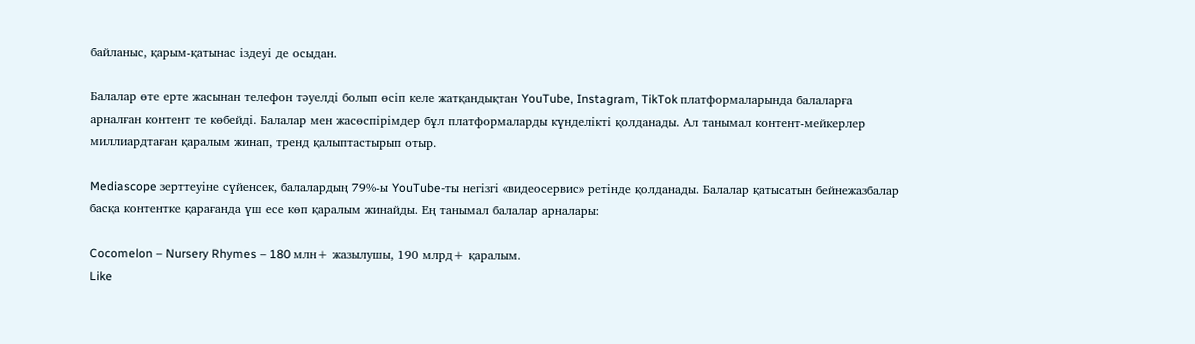байланыс, қарым-қатынас іздеуі де осыдан.

Балалар өте ерте жасынан телефон тәуелді болып өсіп келе жатқандықтан YouTube, Instagram, TikTok платформаларында балаларға арналған контент те көбейді. Балалар мен жасөспірімдер бұл платформаларды күнделікті қолданады. Ал танымал контент-мейкерлер миллиардтаған қаралым жинап, тренд қалыптастырып отыр.

Mediascope зерттеуіне сүйенсек, балалардың 79%-ы YouTube-ты негізгі «видеосервис» ретінде қолданады. Балалар қатысатын бейнежазбалар басқа контентке қарағанда үш есе көп қаралым жинайды. Ең танымал балалар арналары:

Cocomelon – Nursery Rhymes – 180 млн+ жазылушы, 190 млрд+ қаралым.
Like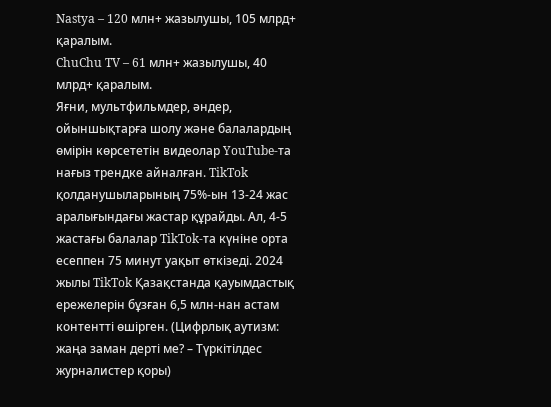Nastya – 120 млн+ жазылушы, 105 млрд+ қаралым.
ChuChu TV – 61 млн+ жазылушы, 40 млрд+ қаралым.
Яғни, мультфильмдер, әндер, ойыншықтарға шолу және балалардың өмірін көрсететін видеолар YouTube-та нағыз трендке айналған. TikTok қолданушыларының 75%-ын 13-24 жас аралығындағы жастар құрайды. Ал, 4-5 жастағы балалар TikTok-та күніне орта есеппен 75 минут уақыт өткізеді. 2024 жылы TikTok Қазақстанда қауымдастық ережелерін бұзған 6,5 млн-нан астам контентті өшірген. (Цифрлық аутизм: жаңа заман дерті ме? – Түркітілдес журналистер қоры)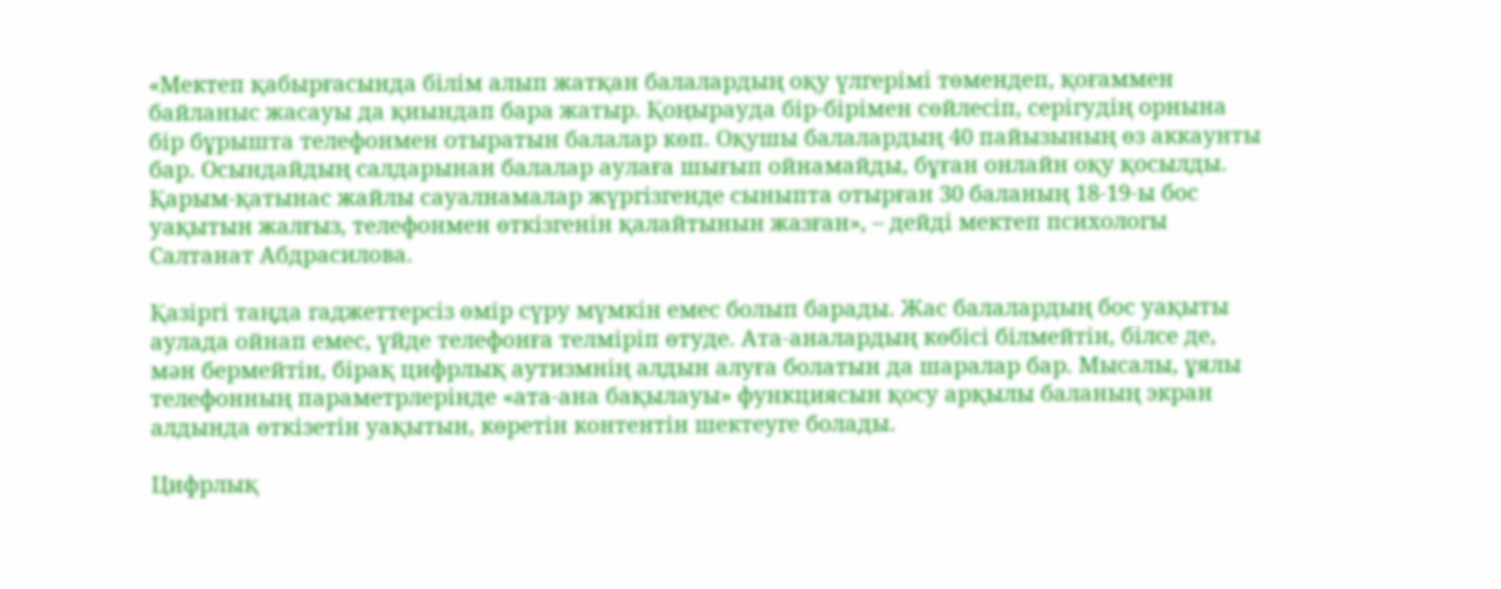«Мектеп қабырғасында білім алып жатқан балалардың оқу үлгерімі төмендеп, қоғаммен байланыс жасауы да қиындап бара жатыр. Қоңырауда бір-бірімен сөйлесіп, серігудің орнына бір бұрышта телефонмен отыратын балалар көп. Оқушы балалардың 40 пайызының өз аккаунты бар. Осындайдың салдарынан балалар аулаға шығып ойнамайды, бұған онлайн оқу қосылды. Қарым-қатынас жайлы сауалнамалар жүргізгенде сыныпта отырған 30 баланың 18-19-ы бос уақытын жалғыз, телефонмен өткізгенін қалайтынын жазған», – дейді мектеп психологы Салтанат Абдрасилова.

Қазіргі таңда гаджеттерсіз өмір сүру мүмкін емес болып барады. Жас балалардың бос уақыты аулада ойнап емес, үйде телефонға телміріп өтуде. Ата-аналардың көбісі білмейтін, білсе де, мән бермейтін, бірақ цифрлық аутизмнің алдын алуға болатын да шаралар бар. Мысалы, ұялы телефонның параметрлерінде «ата-ана бақылауы» функциясын қосу арқылы баланың экран алдында өткізетін уақытын, көретін контентін шектеуге болады.

Цифрлық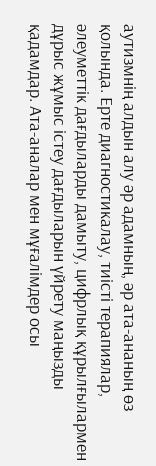аутизмнің алдын алу әр адамның, әр ата-ананың өз қолында. Ерте диагностикалау, тиісті терапиялар, әлеуметтік дағдыларды дамыту, цифрлық құрылғылармен дұрыс жұмыс істеу дағдыларын үйрету маңызды қадамдар. Ата-аналар мен мұғалімдер осы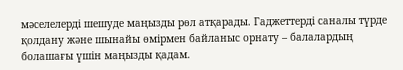мәселелерді шешуде маңызды рөл атқарады. Гаджеттерді саналы түрде қолдану жəне шынайы өмірмен байланыс орнату – балалардың болашағы үшін маңызды қадам.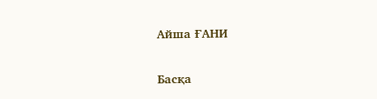Айша ҒАНИ

Басқа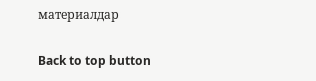материалдар

Back to top button